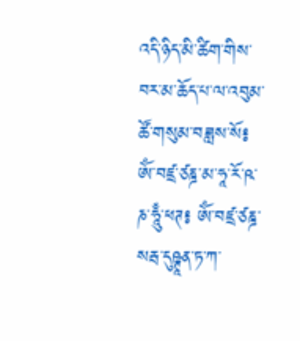འདི་ཉིད་མི་ཚིག་གིས་བར་མ་ཆོད་པ་ལ་འབུམ་ཚོ་གསུམ་བཟླས་སོ༔ ཨོཾ་བཛྲ་ཙཎྜ་མ་ཧཱ་རོ་ཥ་ཎ་ཧཱུྃ་ཕཊ༔ ཨོཾ་བཛྲ་ཙཎྜ་སརྦ་དུཥྚཱན་ཏ་ཀ་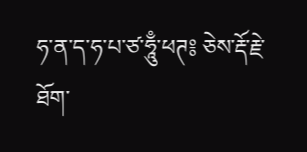ཧ་ན་ད་ཧ་པ་ཙ་ཧཱུྃ་ཕཊ༔ ཅེས་རྡོ་རྗེ་ཐོག་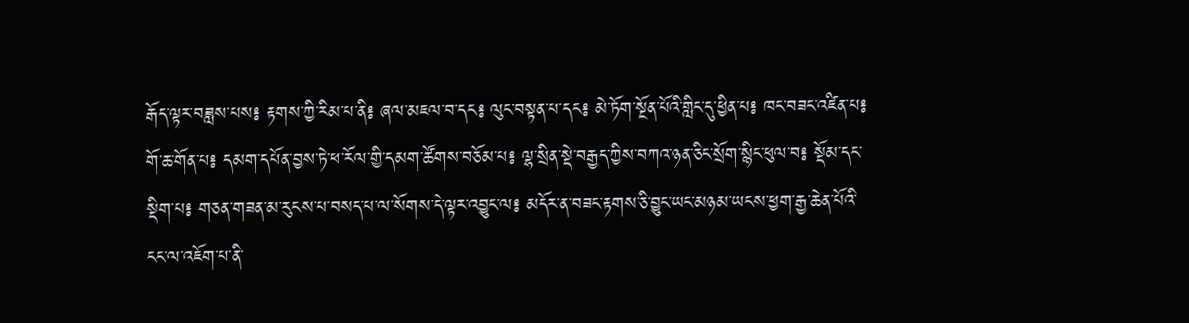རྒོད་ལྟར་བཟླས་པས༔ རྟགས་ཀྱི་རིམ་པ་ནི༔ ཞལ་མཇལ་བ་དང༔ ལུང་བསྟན་པ་དང༔ མེ་ཏོག་སྔོན་པོའི་གླིང་དུ་ཕྱིན་པ༔ ཁང་བཟང་འཛིན་པ༔ གོ་ཆ་གོན་པ༔ དམག་དཔོན་བྱས་ཏེ་ཕ་རོལ་གྱི་དམག་ཚོགས་བཅོམ་པ༔ ལྷ་སྲིན་སྡེ་བརྒྱད་ཀྱིས་བཀའ་ཉན་ཅིང་སྲོག་སྙིང་ཕུལ་བ༔ སྡོམ་དང་སྡིག་པ༔ གཅན་གཟན་མ་རུངས་པ་བསད་པ་ལ་སོགས་དེ་ལྟར་འབྱུང་ལ༔ མདོར་ན་བཟང་རྟགས་ཅི་བྱུང་ཡང་མཉམ་ཡངས་ཕྱག་རྒྱ་ཆེན་པོའི་ངང་ལ་འཇོག་པ་ནི་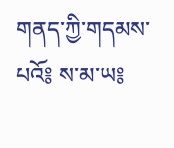གནད་ཀྱི་གདམས་པའོ༔ ས་མ་ཡ༔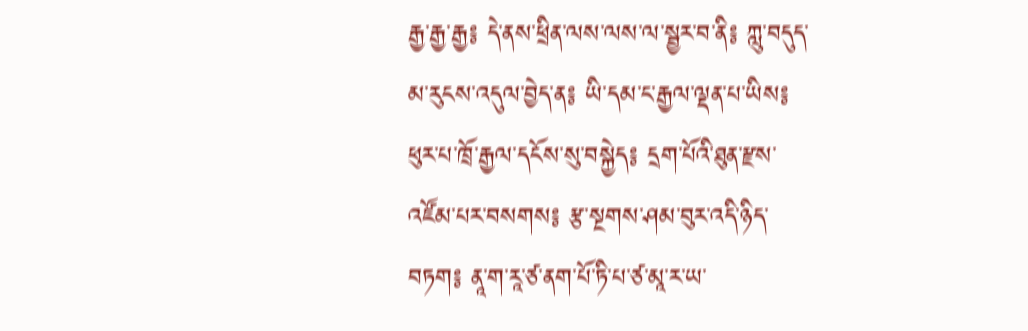རྒྱ་རྒྱ་རྒྱ༔ དེ་ནས་ཕྲིན་ལས་ལས་ལ་སྦྱར་བ་ནི༔ ཀླུ་བདུད་མ་རུངས་འདུལ་བྱེད་ན༔ ཡི་དམ་ང་རྒྱལ་ལྡན་པ་ཡིས༔ ཕུར་པ་ཁྲོ་རྒྱལ་དངོས་སུ་བསྐྱེད༔ དྲག་པོའི་ཐུན་རྫས་འཛོམ་པར་བསགས༔ རྩ་སྔགས་ཤམ་བུར་འདི་ཉིད་བཏག༔ ནཱ་ག་རཱ་ཙ་ནག་པོ་ཏི་པ་ཙ་མཱ་ར་ཡ་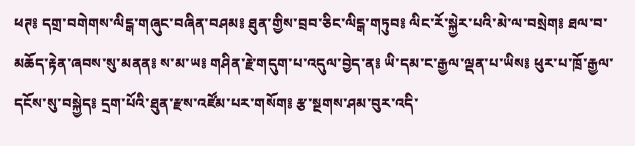ཕཊ༔ དགྲ་བགེགས་ལིངྒ་གཞུང་བཞིན་བཤམ༔ ཐུན་གྱིས་བྲབ་ཅིང་ལིངྒ་གཏུབ༔ ལིང་རོ་སྐྱེར་པའི་མེ་ལ་བསྲེག༔ ཐལ་བ་མཆོད་རྟེན་ཞབས་སུ་མནན༔ ས་མ་ཡ༔ གཤིན་རྗེ་གདུག་པ་འདུལ་བྱེད་ན༔ ཡི་དམ་ང་རྒྱལ་ལྡན་པ་ཡིས༔ ཕུར་པ་ཁྲོ་རྒྱལ་དངོས་སུ་བསྐྱེད༔ དྲག་པོའི་ཐུན་རྫས་འཛོམ་པར་གསོག༔ རྩ་སྔགས་ཤམ་བུར་འདི་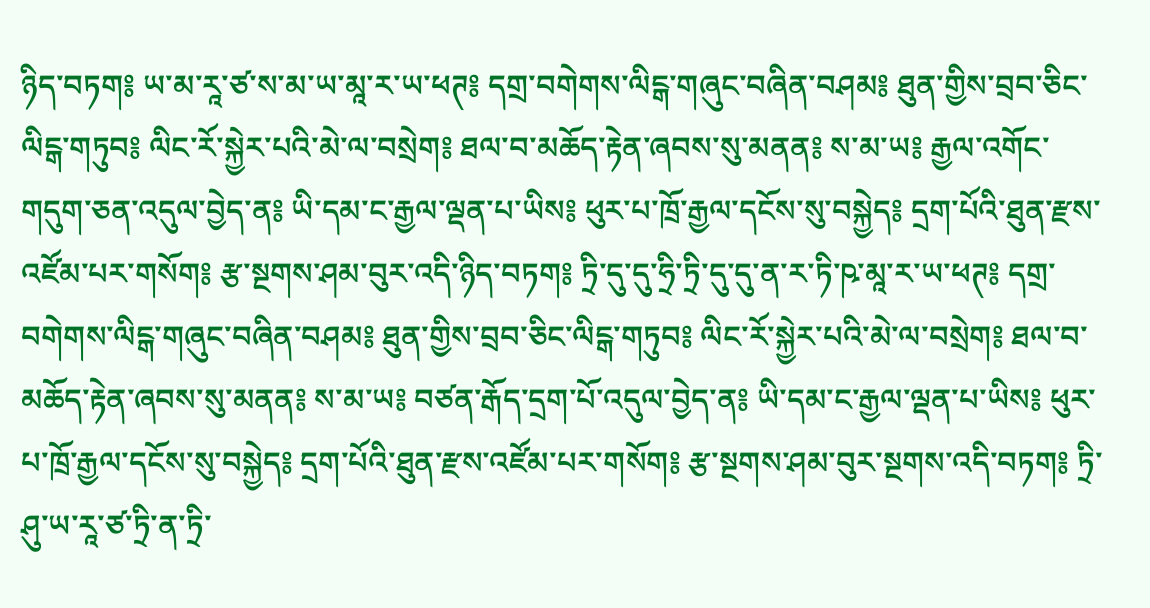ཉིད་བཏག༔ ཡ་མ་རཱ་ཙ་ས་མ་ཡ་མཱ་ར་ཡ་ཕཊ༔ དགྲ་བགེགས་ལིངྒ་གཞུང་བཞིན་བཤམ༔ ཐུན་གྱིས་བྲབ་ཅིང་ལིངྒ་གཏུབ༔ ལིང་རོ་སྐྱེར་པའི་མེ་ལ་བསྲེག༔ ཐལ་བ་མཆོད་རྟེན་ཞབས་སུ་མནན༔ ས་མ་ཡ༔ རྒྱལ་འགོང་གདུག་ཅན་འདུལ་བྱེད་ན༔ ཡི་དམ་ང་རྒྱལ་ལྡན་པ་ཡིས༔ ཕུར་པ་ཁྲོ་རྒྱལ་དངོས་སུ་བསྐྱེད༔ དྲག་པོའི་ཐུན་རྫས་འཛོམ་པར་གསོག༔ རྩ་སྔགས་ཤམ་བུར་འདི་ཉིད་བཏག༔ ཏྲི་དུ་དུ་ཧྲི་ཏྲི་དུ་དུ་ན་ར་ཏི་ཥ་མཱ་ར་ཡ་ཕཊ༔ དགྲ་བགེགས་ལིངྒ་གཞུང་བཞིན་བཤམ༔ ཐུན་གྱིས་བྲབ་ཅིང་ལིངྒ་གཏུབ༔ ལིང་རོ་སྐྱེར་པའི་མེ་ལ་བསྲེག༔ ཐལ་བ་མཆོད་རྟེན་ཞབས་སུ་མནན༔ ས་མ་ཡ༔ བཙན་རྒོད་དྲག་པོ་འདུལ་བྱེད་ན༔ ཡི་དམ་ང་རྒྱལ་ལྡན་པ་ཡིས༔ ཕུར་པ་ཁྲོ་རྒྱལ་དངོས་སུ་བསྐྱེད༔ དྲག་པོའི་ཐུན་རྫས་འཛོམ་པར་གསོག༔ རྩ་སྔགས་ཤམ་བུར་སྔགས་འདི་བཏག༔ ཏྲི་ཤུ་ཡ་རཱ་ཙ་ཏྲི་ན་ཏྲི་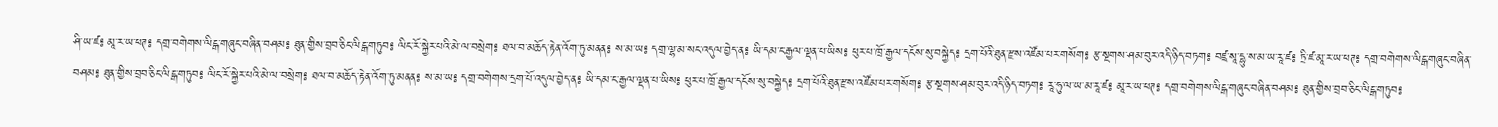ཤི་ཡ་ཛ༔ མཱ་ར་ཡ་ཕཊ༔ དགྲ་བགེགས་ལིངྒ་གཞུང་བཞིན་བཤམ༔ ཐུན་གྱིས་བྲབ་ཅིང་ལིངྒ་གཏུབ༔ ལིང་རོ་སྐྱེར་པའི་མེ་ལ་བསྲེག༔ ཐལ་བ་མཆོད་རྟེན་འོག་ཏུ་མནན༔ ས་མ་ཡ༔ དགྲ་ལྷ་མ་སང་འདུལ་བྱེད་ན༔ ཡི་དམ་ང་རྒྱལ་ལྡན་པ་ཡིས༔ ཕུར་པ་ཁྲོ་རྒྱལ་དངོས་སུ་བསྐྱེད༔ དྲག་པོའི་ཐུན་རྫས་འཛོམ་པར་གསོག༔ རྩ་སྔགས་ཤམ་བུར་འདི་ཉིད་བཏག༔ བཛྲ་སཱ་དྷུ་ས་མ་ཡ་རཱ་ཛ༔ ཏྲི་ཛ་མཱ་ར་ཡ་ཕཊ༔ དགྲ་བགེགས་ལིངྒ་གཞུང་བཞིན་བཤམ༔ ཐུན་གྱིས་བྲབ་ཅིང་ལིངྒ་གཏུབ༔ ལིང་རོ་སྐྱེར་པའི་མེ་ལ་བསྲེག༔ ཐལ་བ་མཆོད་རྟེན་འོག་ཏུ་མནན༔ ས་མ་ཡ༔ དགྲ་བགེགས་དྲག་པོ་འདུལ་བྱེད་ན༔ ཡི་དམ་ང་རྒྱལ་ལྡན་པ་ཡིས༔ ཕུར་པ་ཁྲོ་རྒྱལ་དངོས་སུ་བསྐྱེད༔ དྲག་པོའི་ཐུན་རྫས་འཛོམ་པར་གསོག༔ རྩ་སྔགས་ཤམ་བུར་འདི་ཉིད་བཏག༔ རཱ་ཧུ་ལ་ཡ་མ་རཱ་ཛ༔ མཱ་ར་ཡ་ཕཊ༔ དགྲ་བགེགས་ལིངྒ་གཞུང་བཞིན་བཤམ༔ ཐུན་གྱིས་བྲབ་ཅིང་ལིངྒ་གཏུབ༔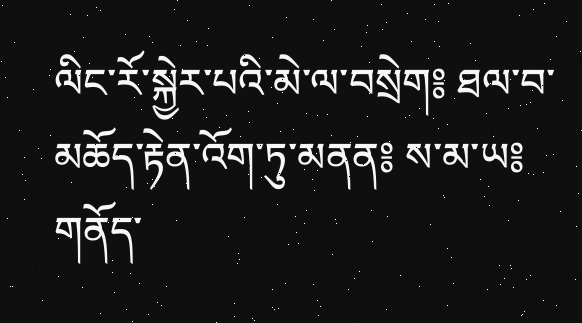ལིང་རོ་སྐྱེར་པའི་མེ་ལ་བསྲེག༔ ཐལ་བ་མཆོད་རྟེན་འོག་ཏུ་མནན༔ ས་མ་ཡ༔ གནོད་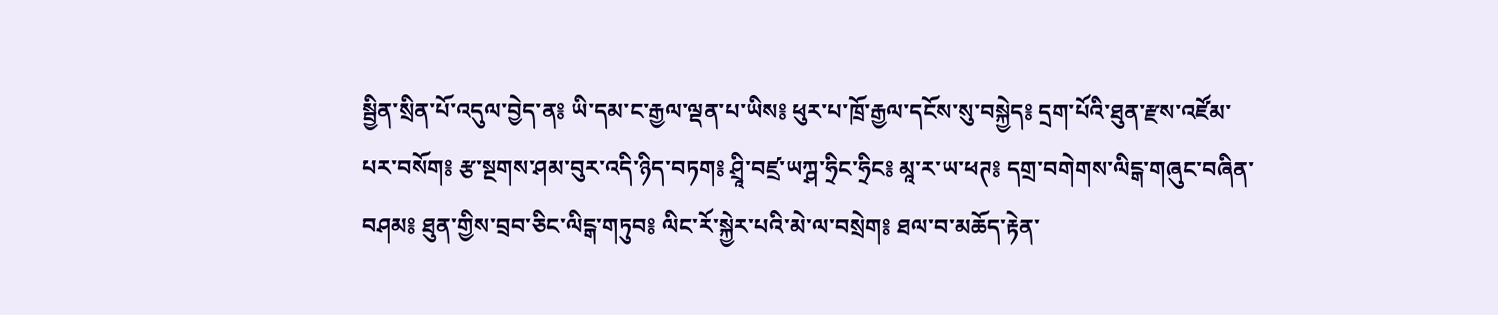སྦྱིན་སྲིན་པོ་འདུལ་བྱེད་ན༔ ཡི་དམ་ང་རྒྱལ་ལྡན་པ་ཡིས༔ ཕུར་པ་ཁྲོ་རྒྱལ་དངོས་སུ་བསྐྱེད༔ དྲག་པོའི་ཐུན་རྫས་འཛོམ་པར་བསོག༔ རྩ་སྔགས་ཤམ་བུར་འདི་ཉིད་བཏག༔ ཤྲཱི་བཛྲ་ཡཀྴ་ཧྲིང་ཧྲིང༔ མཱ་ར་ཡ་ཕཊ༔ དགྲ་བགེགས་ལིངྒ་གཞུང་བཞིན་བཤམ༔ ཐུན་གྱིས་བྲབ་ཅིང་ལིངྒ་གཏུབ༔ ལིང་རོ་སྐྱེར་པའི་མེ་ལ་བསྲེག༔ ཐལ་བ་མཆོད་རྟེན་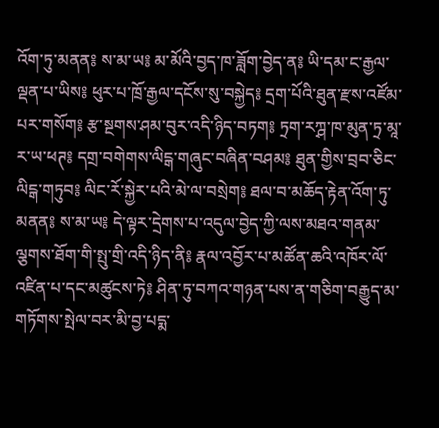འོག་ཏུ་མནན༔ ས་མ་ཡ༔ མ་མོའི་བྱད་ཁ་ཟློག་བྱེད་ན༔ ཡི་དམ་ང་རྒྱལ་ལྡན་པ་ཡིས༔ ཕུར་པ་ཁྲོ་རྒྱལ་དངོས་སུ་བསྐྱེད༔ དྲག་པོའི་ཐུན་རྫས་འཛོམ་པར་གསོག༔ རྩ་སྔགས་ཤམ་བུར་འདི་ཉིད་བཏག༔ ཏྲག་རཀྴ་ཁ་མུན་ཏྲ་མཱ་ར་ཡ་ཕཊ༔ དགྲ་བགེགས་ལིངྒ་གཞུང་བཞིན་བཤམ༔ ཐུན་གྱིས་བྲབ་ཅིང་ལིངྒ་གཏུབ༔ ལིང་རོ་སྐྱེར་པའི་མེ་ལ་བསྲེག༔ ཐལ་བ་མཆོད་རྟེན་འོག་ཏུ་མནན༔ ས་མ་ཡ༔ དེ་ལྟར་དྲེགས་པ་འདུལ་བྱེད་ཀྱི་ལས་མཐའ་གནམ་ལྕགས་ཐོག་གི་སྤུ་གྲི་འདི་ཉིད་ནི༔ རྣལ་འབྱོར་པ་མཚོན་ཆའི་འཁོར་ལོ་འཛིན་པ་དང་མཚུངས་ཏེ༔ ཤིན་ཏུ་བཀའ་གཉན་པས་ན་གཅིག་བརྒྱུད་མ་གཏོགས་སྤེལ་བར་མི་བྱ་པདྨ་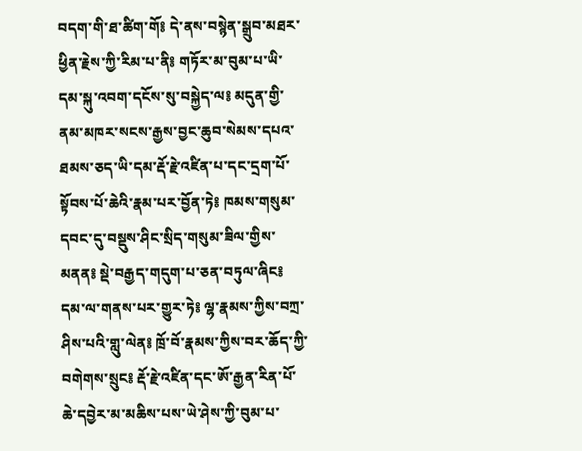བདག་གི་ཐ་ཚིག་གོ༔ དེ་ནས་བསྙེན་སྒྲུབ་མཐར་ཕྱིན་རྗེས་ཀྱི་རིམ་པ་ནི༔ གཏོར་མ་བུམ་པ་ཡི་དམ་སྐུ་འབག་དངོས་སུ་བསྐྱེད་ལ༔ མདུན་གྱི་ནམ་མཁར་སངས་རྒྱས་བྱང་ཆུབ་སེམས་དཔའ་ཐམས་ཅད་ཡི་དམ་རྡོ་རྗེ་འཛིན་པ་དང་དྲག་པོ་སྟོབས་པོ་ཆེའི་རྣམ་པར་བྱོན་ཏེ༔ ཁམས་གསུམ་དབང་དུ་བསྡུས་ཤིང་སྲིད་གསུམ་ཟིལ་གྱིས་མནན༔ སྡེ་བརྒྱད་གདུག་པ་ཅན་བཏུལ་ཞིང༔ དམ་ལ་གནས་པར་གྱུར་ཏེ༔ ལྷ་རྣམས་ཀྱིས་བཀྲ་ཤིས་པའི་གླུ་ལེན༔ ཁྲོ་བོ་རྣམས་ཀྱིས་བར་ཆོད་ཀྱི་བགེགས་སྲུང༔ རྡོ་རྗེ་འཛིན་དང་ཨོ་རྒྱན་རིན་པོ་ཆེ་དབྱེར་མ་མཆིས་པས་ཡེ་ཤེས་ཀྱི་བུམ་པ་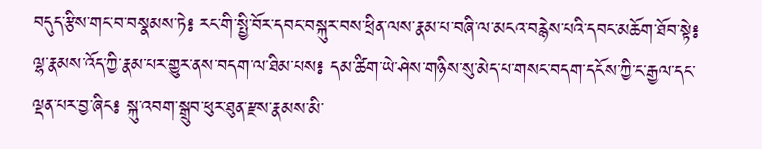བདུད་རྩིས་གང་བ་བསྣམས་ཏེ༔ རང་གི་སྤྱི་བོར་དབང་བསྐུར་བས་ཕྲིན་ལས་རྣམ་པ་བཞི་ལ་མངའ་བརྙེས་པའི་དབང་མཆོག་ཐོབ་སྟེ༔ ལྷ་རྣམས་འོད་ཀྱི་རྣམ་པར་གྱུར་ནས་བདག་ལ་ཐིམ་པས༔ དམ་ཚིག་ཡེ་ཤེས་གཉིས་སུ་མེད་པ་གསང་བདག་དངོས་ཀྱི་ང་རྒྱལ་དང་ལྡན་པར་བྱ་ཞིང༔ སྐུ་འབག་སྒྲུབ་ཕུར་ཐུན་རྫས་རྣམས་མི་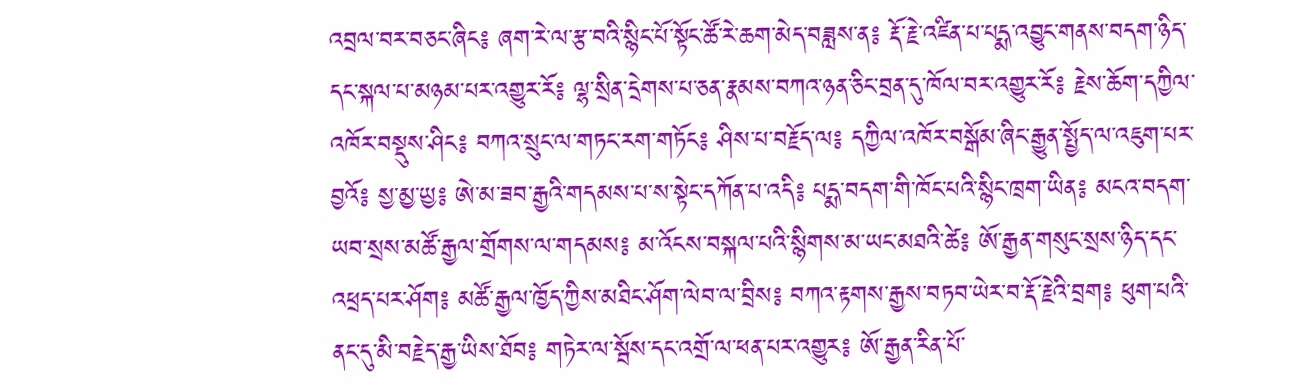འབྲལ་བར་བཅང་ཞིང༔ ཞག་རེ་ལ་རྩ་བའི་སྙིང་པོ་སྟོང་ཚོ་རེ་ཆག་མེད་བཟླས་ན༔ རྡོ་རྗེ་འཛིན་པ་པདྨ་འབྱུང་གནས་བདག་ཉིད་དང་སྐལ་པ་མཉམ་པར་འགྱུར་རོ༔ ལྷ་སྲིན་དྲེགས་པ་ཅན་རྣམས་བཀའ་ཉན་ཅིང་བྲན་དུ་ཁོལ་བར་འགྱུར་རོ༔ རྗེས་ཆོག་དཀྱིལ་འཁོར་བསྡུས་ཤིང༔ བཀའ་སྲུང་ལ་གཏང་རག་གཏོང༔ ཤིས་པ་བརྗོད་ལ༔ དཀྱིལ་འཁོར་བསྒོམ་ཞིང་རྒྱུན་སྤྱོད་ལ་འཇུག་པར་བྱའོ༔ སྱ་མྱ་ཡྱ༔ ཨེ་མ་ཟབ་རྒྱའི་གདམས་པ་ས་སྟེང་དཀོན་པ་འདི༔ པདྨ་བདག་གི་ཁོང་པའི་སྙིང་ཁྲག་ཡིན༔ མངའ་བདག་ཡབ་སྲས་མཚོ་རྒྱལ་གྲོགས་ལ་གདམས༔ མ་འོངས་བསྐལ་པའི་སྙིགས་མ་ཡང་མཐའི་ཚེ༔ ཨོ་རྒྱན་གསུང་སྲས་ཉིད་དང་འཕྲད་པར་ཤོག༔ མཚོ་རྒྱལ་ཁྱོད་ཀྱིས་མཐིང་ཤོག་ལེབ་ལ་བྲིས༔ བཀའ་རྟགས་རྒྱས་བཏབ་ཡེར་བ་རྡོ་རྗེའི་བྲག༔ ཕུག་པའི་ནང་དུ་མི་བརྗེད་རྒྱ་ཡིས་ཐོབ༔ གཏེར་ལ་སྦོས་དང་འགྲོ་ལ་ཕན་པར་འགྱུར༔ ཨོ་རྒྱན་རིན་པོ་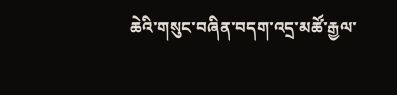ཆེའི་གསུང་བཞིན་བདག་འདྲ་མཚོ་རྒྱལ་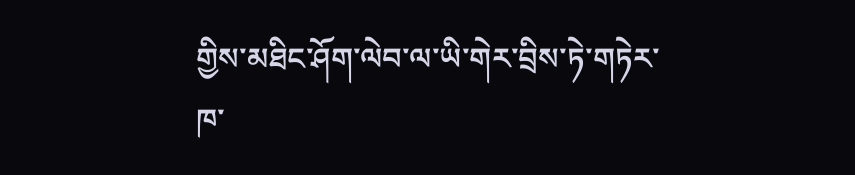གྱིས་མཐིང་ཤོག་ལེབ་ལ་ཡི་གེར་བྲིས་ཏེ་གཏེར་ཁ་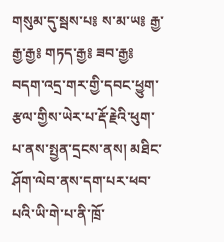གསུམ་དུ་སྦས་པ༔ ས་མ་ཡ༔ རྒྱ་རྒྱ་རྒྱ༔ གཏད་རྒྱ༔ ཟབ་རྒྱ༔ བདག་འདྲ་གར་གྱི་དབང་ཕྱུག་རྩལ་གྱིས་ཡེར་པ་རྡོ་རྗེའི་ཕུག་པ་ནས་སྤྱན་དྲངས་ནས། མཐིང་ཤོག་ལེབ་ནས་དག་པར་ཕབ་པའི་ཡི་གེ་པ་ནི་ཁྲོ་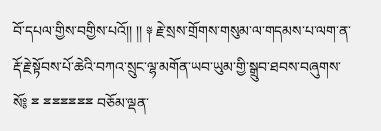བོ་དཔལ་གྱིས་བགྱིས་པའོ།། །། ༈ རྗེ་སྲས་གྲོགས་གསུམ་ལ་གདམས་པ་ལག་ན་རྡོ་རྗེ་སྟོབས་པོ་ཆེའི་བཀའ་སྲུང་ལྷ་མགོན་ཡབ་ཡུམ་གྱི་སྒྲུབ་ཐབས་བཞུགས་སོ༔ ྈ ྈྈྈྈྈྈ བཅོམ་ལྡན་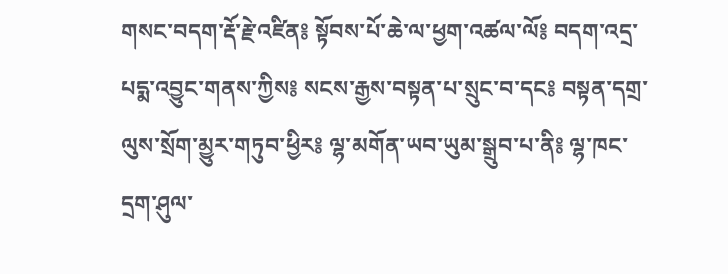གསང་བདག་རྡོ་རྗེ་འཛིན༔ སྟོབས་པོ་ཆེ་ལ་ཕྱག་འཚལ་ལོ༔ བདག་འདྲ་པདྨ་འབྱུང་གནས་ཀྱིས༔ སངས་རྒྱས་བསྟན་པ་སྲུང་བ་དང༔ བསྟན་དགྲ་ལུས་སྲོག་མྱུར་གཏུབ་ཕྱིར༔ ལྷ་མགོན་ཡབ་ཡུམ་སྒྲུབ་པ་ནི༔ ལྷ་ཁང་དྲག་ཤུལ་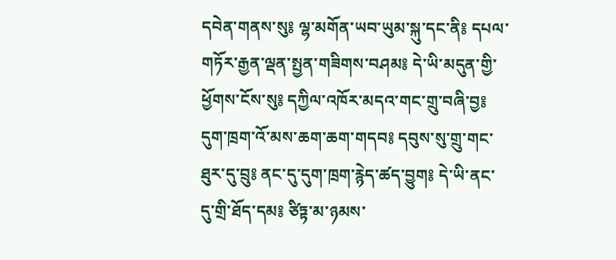དབེན་གནས་སུ༔ ལྷ་མགོན་ཡབ་ཡུམ་སྐུ་དང་ནི༔ དཔལ་གཏོར་རྒྱན་ལྡན་སྤྱན་གཟིགས་བཤམ༔ དེ་ཡི་མདུན་གྱི་ཕྱོགས་ངོས་སུ༔ དཀྱིལ་འཁོར་མདའ་གང་གྲུ་བཞི་བྱ༔ དུག་ཁྲག་འོ་མས་ཆག་ཆག་གདབ༔ དབུས་སུ་གྲུ་གང་ཐུར་དུ་བྲུ༔ ནང་དུ་དུག་ཁྲག་རྙེད་ཚད་བྱུག༔ དེ་ཡི་ནང་དུ་གྲི་ཐོད་དམ༔ ཙིཏྟ་མ་ཉམས་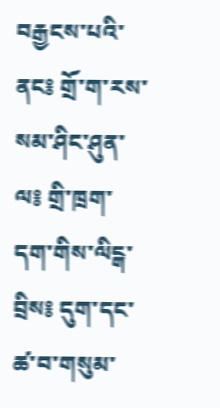བརྒྱངས་པའི་ནང༔ གྲོ་ག་རས་སམ་ཤིང་ཤུན་ལ༔ གྲི་ཁྲག་དག་གིས་ལིངྒ་བྲིས༔ དུག་དང་ཚ་བ་གསུམ་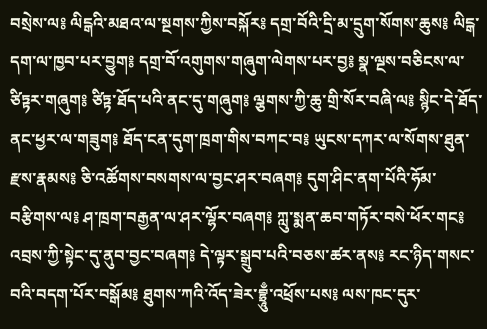བསྲེས་ལ༔ ལིངྒའི་མཐའ་ལ་སྔགས་ཀྱིས་བསྐོར༔ དགྲ་བོའི་དྲི་མ་དྲུག་སོགས་ཆུས༔ ལིངྒ་དག་ལ་ཁྱབ་པར་བྱུག༔ དགྲ་བོ་འགུགས་གཞུག་ལེགས་པར་བྱ༔ སྣ་ལྔས་བཅིངས་ལ་ཙིཏྟར་གཞུག༔ ཙིཏྟ་ཐོད་པའི་ནང་དུ་གཞུག༔ ལྕགས་ཀྱི་ཆུ་གྲི་སོར་བཞི་ལ༔ སྙིང་དེ་ཐོད་ནང་ཕྱར་ལ་གཟུག༔ ཐོད་ངན་དུག་ཁྲག་གིས་བཀང་བ༔ ཡུངས་དཀར་ལ་སོགས་ཐུན་རྫས་རྣམས༔ ཅི་འཚོགས་བསགས་ལ་བྱང་ཤར་བཞག༔ དུག་ཤིང་ནག་པོའི་ཧོམ་བརྩིགས་ལ༔ ཤ་ཁྲག་བརྒྱན་ལ་ཤར་ལྷོར་བཞག༔ ཀླུ་སྨན་ཆབ་གཏོར་བསེ་ཕོར་གང༔ འབྲས་ཀྱི་སྟེང་དུ་ནུབ་བྱང་བཞག༔ དེ་ལྟར་སྒྲུབ་པའི་བཅས་ཚར་ནས༔ རང་ཉིད་གསང་བའི་བདག་པོར་བསྒོམ༔ ཐུགས་ཀའི་འོད་ཟེར་བྷྲཱུྃ་འཕྲོས་པས༔ ལས་ཁང་དུར་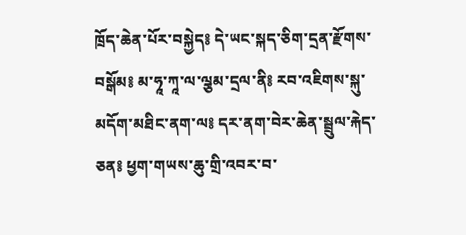ཁྲོད་ཆེན་པོར་བསྐྱེད༔ དེ་ཡང་སྐད་ཅིག་དྲན་རྫོགས་བསྒོམ༔ མ་ཧཱ་ཀཱ་ལ་ལྕམ་དྲལ་ནི༔ རབ་འཇིགས་སྐུ་མདོག་མཐིང་ནག་ལ༔ དར་ནག་བེར་ཆེན་སྦྲུལ་རྐེད་ཅན༔ ཕྱག་གཡས་ཆུ་གྲི་འབར་བ་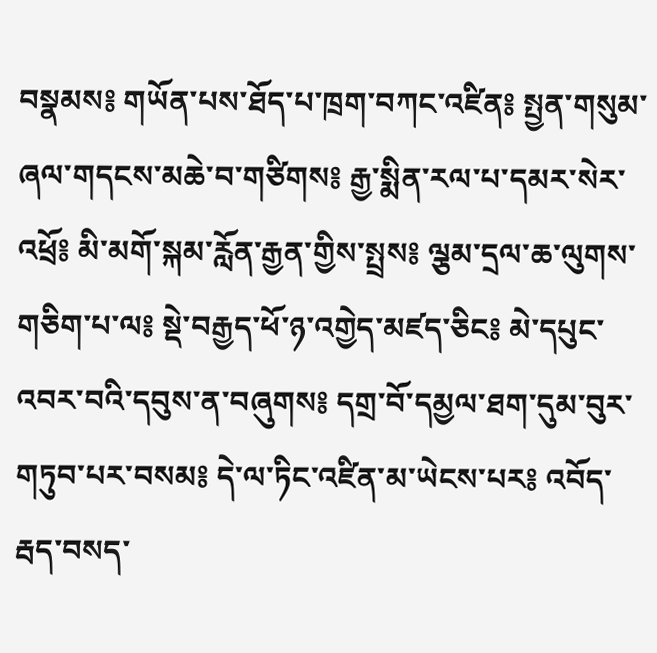བསྣམས༔ གཡོན་པས་ཐོད་པ་ཁྲག་བཀང་འཛིན༔ སྤྱན་གསུམ་ཞལ་གདངས་མཆེ་བ་གཙིགས༔ རྒྱ་སྨིན་རལ་པ་དམར་སེར་འཕྲོ༔ མི་མགོ་སྐམ་རློན་རྒྱན་གྱིས་སྤྲས༔ ལྕམ་དྲལ་ཆ་ལུགས་གཅིག་པ་ལ༔ སྡེ་བརྒྱད་ཕོ་ཉ་འགྱེད་མཛད་ཅིང༔ མེ་དཔུང་འབར་བའི་དབུས་ན་བཞུགས༔ དགྲ་བོ་དམྱལ་ཐག་དུམ་བུར་གཏུབ་པར་བསམ༔ དེ་ལ་ཏིང་འཛིན་མ་ཡེངས་པར༔ འབོད་རྦད་བསད་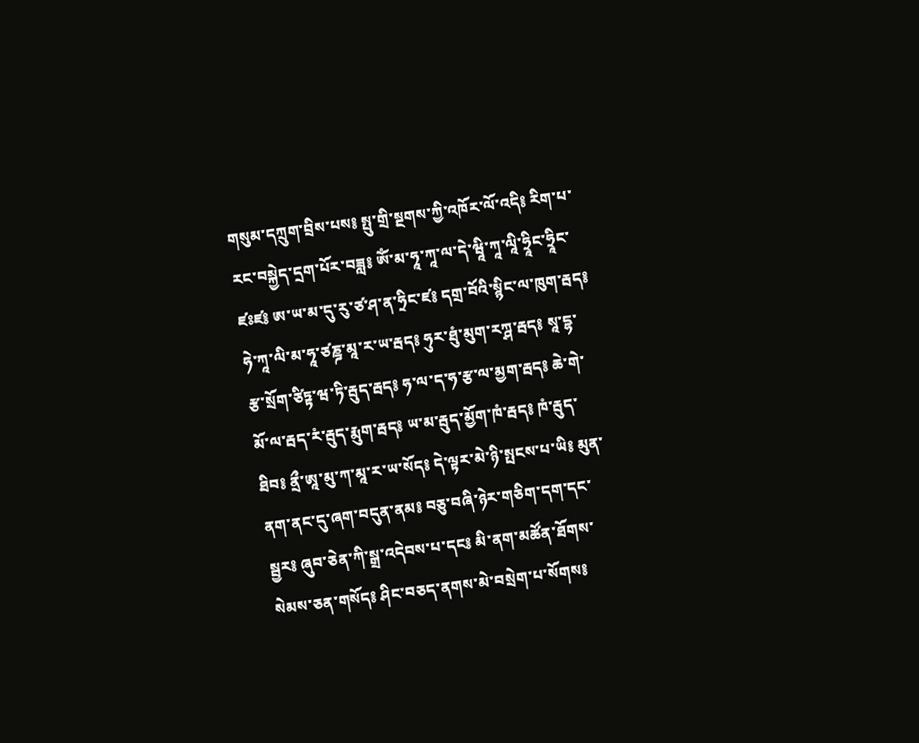གསུམ་དཀྲུག་བྲིས་པས༔ སྤུ་གྲི་སྔགས་ཀྱི་འཁོར་ལོ་འདི༔ རིག་པ་རང་བསྐྱེད་དྲག་པོར་བཟླ༔ ཨོཾ་མ་ཧཱ་ཀཱ་ལ་དེ་ཝཱི་ཀཱ་ལཱི་ཧྲཱིང་ཧྲཱིང་ཛཿཛ༔ ཨ་ཡ་མ་དུ་རུ་ཙ་ཤ་ན་ཧྲིང་ཛ༔ དགྲ་བོའི་སྙིང་ལ་ཁུག་རྦད༔ ཧེ་ཀཱ་ལི་མ་ཧཱ་ཙཎྜ་མཱ་ར་ཡ་རྦད༔ ཧུར་ཐུཾ་མུག་རཀྴ་རྦད༔ སཱ་དྷ་རྩ་སྲོག་ཙིཏྟ་ཝ་ཏི་རྦུད་རྦད༔ ཧ་ལ་ད་ཧ་རྩ་ལ་མྱག་རྦད༔ ཆེ་གེ་མོ་ལ་རྦད་རཾ་རྦུད་རྨུག་རྦད༔ ཡ་མ་རྦུད་མྱོག་ཁཾ་རྦད༔ ཁཾ་རྦུད་ཐིབ༔ ནྲྀ་ཨཱ་མུ་ཀ་མཱ་ར་ཡ་སོད༔ དེ་ལྟར་མེ་ཉི་སྤངས་པ་ཡི༔ མུན་ནག་ནང་དུ་ཞག་བདུན་ནམ༔ བཅུ་བཞི་ཉེར་གཅིག་དག་དང་སྦྱར༔ ཞུབ་ཅེན་ཀི་སྒྲ་འདེབས་པ་དང༔ མི་ནག་མཚོན་ཐོགས་སེམས་ཅན་གསོད༔ ཤིང་བཅད་ནགས་མེ་བསྲེག་པ་སོགས༔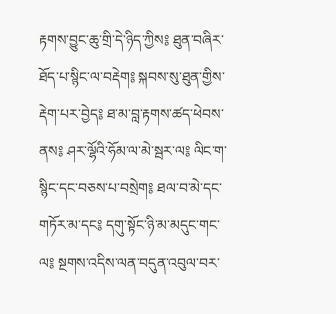རྟགས་བྱུང་ཆུ་གྲི་དེ་ཉིད་ཀྱིས༔ ཐུན་བཞིར་ཐོད་པ་སྙིང་ལ་བརྡེག༔ སྐབས་སུ་ཐུན་གྱིས་རྡེག་པར་བྱེད༔ ཐ་མ་བླ་རྟགས་ཚད་ཕེབས་ནས༔ ཤར་ལྷོའི་ཧོམ་ལ་མེ་སྦར་ལ༔ ལིང་ག་སྙིང་དང་བཅས་པ་བསྲེག༔ ཐལ་བ་མེ་དང་གཏོར་མ་དང༔ དགུ་སྟོང་ཉི་མ་མདུང་གང་ལ༔ སྔགས་འདིས་ལན་བདུན་འབུལ་བར་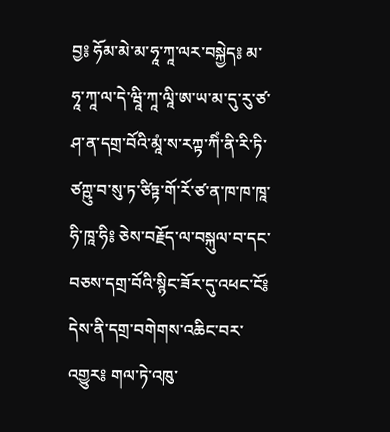བྱ༔ ཧོམ་མེ་མ་ཧཱ་ཀཱ་ལར་བསྐྱེད༔ མ་ཧཱ་ཀཱ་ལ་དེ་ཝཱི་ཀཱ་ལཱི་ཨ་ཡ་མ་དུ་རུ་ཙ་ཤ་ན་དགྲ་བོའི་མཱཾ་ས་རཀྟ་ཀིཾ་ནི་རི་ཏི་ཙཀྵུ་བ་སུ་ཏ་ཙིཏྟ་གོ་རོ་ཙ་ན་ཁ་ཁ་ཁཱ་ཧི་ཁཱ་ཧི༔ ཅེས་བརྗོད་ལ་བསྐུལ་བ་དང་བཅས་དགྲ་བོའི་སྙིང་ཟོར་དུ་འཕང་ངོ༔ དེས་ནི་དགྲ་བགེགས་འཆིང་བར་འགྱུར༔ གལ་ཏེ་འཁུ་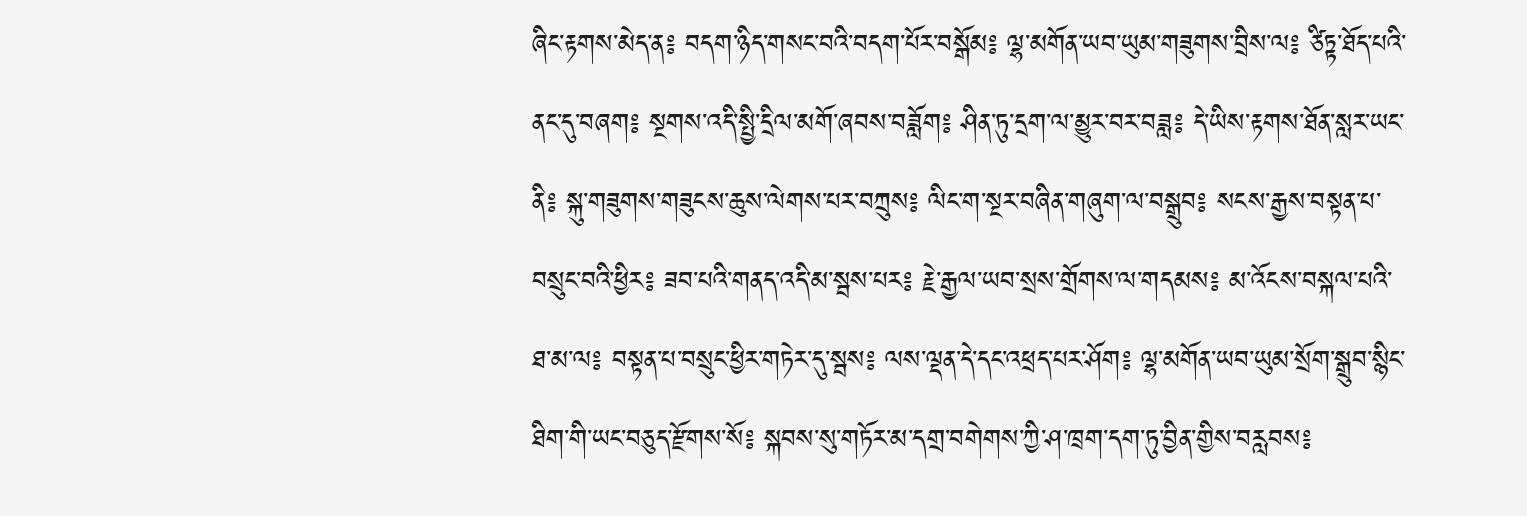ཞིང་རྟགས་མེད་ན༔ བདག་ཉིད་གསང་བའི་བདག་པོར་བསྒོམ༔ ལྷ་མགོན་ཡབ་ཡུམ་གཟུགས་བྲིས་ལ༔ ཙིཏྟ་ཐོད་པའི་ནང་དུ་བཞག༔ སྔགས་འདི་སྤྱི་དྲིལ་མགོ་ཞབས་བཟློག༔ ཤིན་ཏུ་དྲག་ལ་མྱུར་བར་བཟླ༔ དེ་ཡིས་རྟགས་ཐོན་སླར་ཡང་ནི༔ སྐུ་གཟུགས་གཟུངས་ཆུས་ལེགས་པར་བཀྲུས༔ ལིང་ག་སྔར་བཞིན་གཞུག་ལ་བསྒྲུབ༔ སངས་རྒྱས་བསྟན་པ་བསྲུང་བའི་ཕྱིར༔ ཟབ་པའི་གནད་འདི་མ་སྦས་པར༔ རྗེ་རྒྱལ་ཡབ་སྲས་གྲོགས་ལ་གདམས༔ མ་འོངས་བསྐལ་པའི་ཐ་མ་ལ༔ བསྟན་པ་བསྲུང་ཕྱིར་གཏེར་དུ་སྦས༔ ལས་ལྡན་དེ་དང་འཕྲད་པར་ཤོག༔ ལྷ་མགོན་ཡབ་ཡུམ་སྲོག་སྒྲུབ་སྙིང་ཐིག་གི་ཡང་བཅུད་རྫོགས་སོ༔ སྐབས་སུ་གཏོར་མ་དགྲ་བགེགས་ཀྱི་ཤ་ཁྲག་དག་ཏུ་བྱིན་གྱིས་བརླབས༔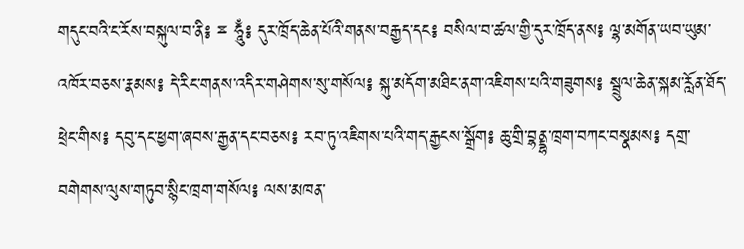གདུང་བའི་ང་རོས་བསྐུལ་བ་ནི༔ ྈ ཧཱུྃ༔ དུར་ཁྲོད་ཆེན་པོའི་གནས་བརྒྱད་དང༔ བསིལ་བ་ཚལ་གྱི་དུར་ཁྲོད་ནས༔ ལྷ་མགོན་ཡབ་ཡུམ་འཁོར་བཅས་རྣམས༔ དེ་རིང་གནས་འདིར་གཤེགས་སུ་གསོལ༔ སྐུ་མདོག་མཐིང་ནག་འཇིགས་པའི་གཟུགས༔ སྦྲུལ་ཆེན་སྐམ་རློན་ཐོད་ཕྲེང་གིས༔ དབུ་དང་ཕྱག་ཞབས་རྒྱན་དང་བཅས༔ རབ་ཏུ་འཇིགས་པའི་གད་རྒྱངས་སྒྲོག༔ ཆུ་གྲི་བྷནྡྷ་ཁྲག་བཀང་བསྣམས༔ དགྲ་བགེགས་ལུས་གཏུབ་སྙིང་ཁྲག་གསོལ༔ ལས་མཁན་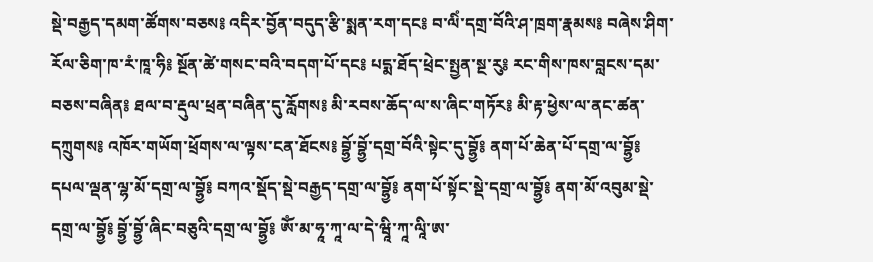སྡེ་བརྒྱད་དམག་ཚོགས་བཅས༔ འདིར་བྱོན་བདུད་རྩི་སྨན་རག་དང༔ བ་ལིཾ་དགྲ་བོའི་ཤ་ཁྲག་རྣམས༔ བཞེས་ཤིག་རོལ་ཅིག་ཁ་རཾ་ཁཱ་ཧི༔ སྔོན་ཚེ་གསང་བའི་བདག་པོ་དང༔ པདྨ་ཐོད་ཕྲེང་སྤྱན་སྔ་རུ༔ རང་གིས་ཁས་བླངས་དམ་བཅས་བཞིན༔ ཐལ་བ་རྡུལ་ཕྲན་བཞིན་དུ་རློགས༔ མི་རབས་ཆོད་ལ་ས་ཞིང་གཏོར༔ མི་རྟ་ཕྱེས་ལ་ནང་ཚན་དཀྲུགས༔ འཁོར་གཡོག་ཕྲོགས་ལ་ལྟས་ངན་ཐོངས༔ བྷྱོ་བྷྱོ་དགྲ་བོའི་སྟེང་དུ་བྷྱོ༔ ནག་པོ་ཆེན་པོ་དགྲ་ལ་བྷྱོ༔ དཔལ་ལྡན་ལྷ་མོ་དགྲ་ལ་བྷྱོ༔ བཀའ་སྡོད་སྡེ་བརྒྱད་དགྲ་ལ་བྷྱོ༔ ནག་པོ་སྟོང་སྡེ་དགྲ་ལ་བྷྱོ༔ ནག་མོ་འབུམ་སྡེ་དགྲ་ལ་བྷྱོ༔ བྷྱོ་བྷྱོ་ཞིང་བཅུའི་དགྲ་ལ་བྷྱོ༔ ཨོཾ་མ་ཧཱ་ཀཱ་ལ་དེ་ཝཱི་ཀཱ་ལཱི་ཨ་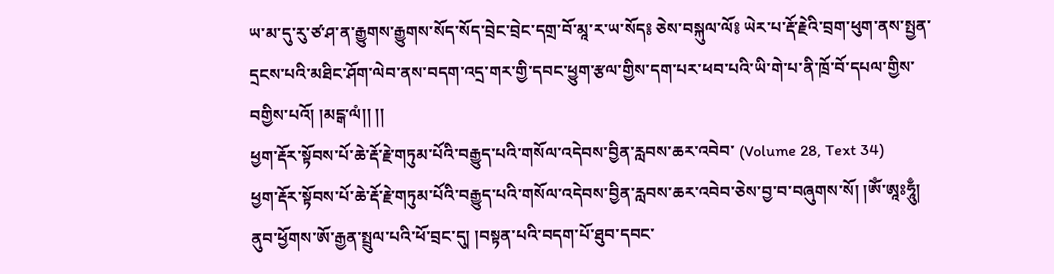ཡ་མ་དུ་རུ་ཙ་ཤ་ན་རྒྱུགས་རྒྱུགས་སོད་སོད་བྲེང་བྲེང་དགྲ་བོ་མཱ་ར་ཡ་སོད༔ ཅེས་བསྐུལ་ལོ༔ ཡེར་པ་རྡོ་རྗེའི་བྲག་ཕུག་ནས་སྤྱན་དྲངས་པའི་མཐིང་ཤོག་ལེབ་ནས་བདག་འདྲ་གར་གྱི་དབང་ཕྱུག་རྩལ་གྱིས་དག་པར་ཕབ་པའི་ཡི་གེ་པ་ནི་ཁྲོ་བོ་དཔལ་གྱིས་བགྱིས་པའོ། །མངྒ་ལཾ།། །།
ཕྱག་རྡོར་སྟོབས་པོ་ཆེ་རྡོ་རྗེ་གཏུམ་པོའི་བརྒྱུད་པའི་གསོལ་འདེབས་བྱིན་རླབས་ཆར་འབེབ་ (Volume 28, Text 34)
ཕྱག་རྡོར་སྟོབས་པོ་ཆེ་རྡོ་རྗེ་གཏུམ་པོའི་བརྒྱུད་པའི་གསོལ་འདེབས་བྱིན་རླབས་ཆར་འབེབ་ཅེས་བྱ་བ་བཞུགས་སོ། །ཨོཾ་ཨཱཿཧཱུྃ། ནུབ་ཕྱོགས་ཨོ་རྒྱན་སྤྲུལ་པའི་ཕོ་བྲང་དུ། །བསྟན་པའི་བདག་པོ་ཐུབ་དབང་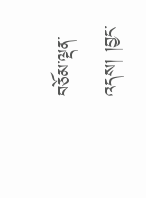བཅོམ་ལྡན་འདས། །བྱང་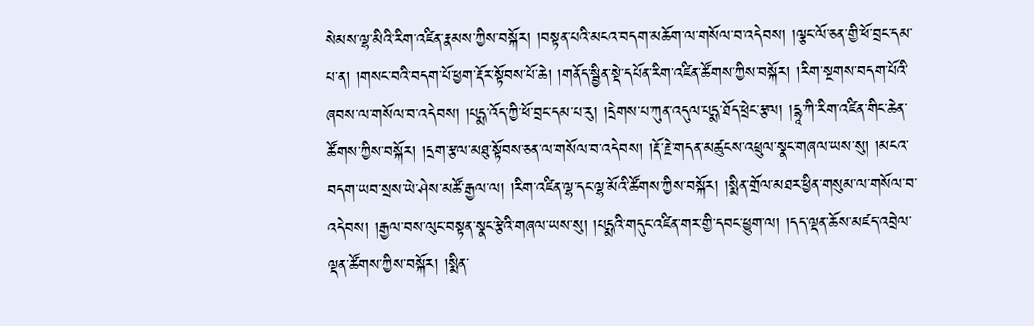སེམས་ལྷ་མིའི་རིག་འཛིན་རྣམས་ཀྱིས་བསྐོར། །བསྟན་པའི་མངའ་བདག་མཆོག་ལ་གསོལ་བ་འདེབས། །ལྕང་ལོ་ཅན་གྱི་ཕོ་བྲང་དམ་པ་ན། །གསང་བའི་བདག་པོ་ཕྱག་རྡོར་སྟོབས་པོ་ཆེ། །གནོད་སྦྱིན་སྡེ་དཔོན་རིག་འཛིན་ཚོགས་ཀྱིས་བསྐོར། །རིག་སྔགས་བདག་པོའི་ཞབས་ལ་གསོལ་བ་འདེབས། །པདྨ་འོད་ཀྱི་ཕོ་བྲང་དམ་པ་རུ། །དྲེགས་པ་ཀུན་འདུལ་པདྨ་ཐོད་ཕྲེང་རྩལ། །དྷཱ་ཀི་རིག་འཛིན་གིང་ཆེན་ཚོགས་ཀྱིས་བསྐོར། །དྲག་རྩལ་མཐུ་སྟོབས་ཅན་ལ་གསོལ་བ་འདེབས། །རྡོ་རྗེ་གདན་མཚུངས་འཕྲུལ་སྣང་གཞལ་ཡས་སུ། །མངའ་བདག་ཡབ་སྲས་ཡེ་ཤེས་མཚོ་རྒྱལ་ལ། །རིག་འཛིན་ལྷ་དང་ལྷ་མོའི་ཚོགས་ཀྱིས་བསྐོར། །སྨིན་གྲོལ་མཐར་ཕྱིན་གསུམ་ལ་གསོལ་བ་འདེབས། །རྒྱལ་བས་ལུང་བསྟན་སྣང་རྩེའི་གཞལ་ཡས་སུ། །པདྨའི་གདུང་འཛིན་གར་གྱི་དབང་ཕྱུག་ལ། །དད་ལྡན་ཆོས་མཛད་འབྲེལ་ལྡན་ཚོགས་ཀྱིས་བསྐོར། །སྨིན་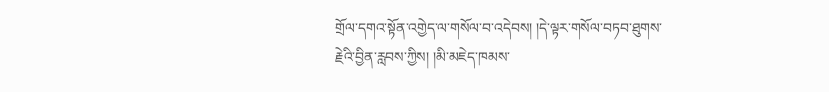གྲོལ་དགའ་སྟོན་འགྱེད་ལ་གསོལ་བ་འདེབས། །དེ་ལྟར་གསོལ་བཏབ་ཐུགས་རྗེའི་བྱིན་རླབས་ཀྱིས། །མི་མཇེད་ཁམས་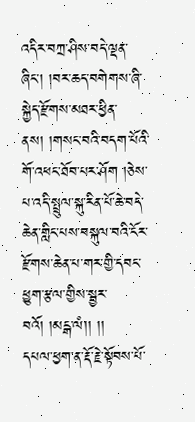འདིར་བཀྲ་ཤིས་བདེ་ལྡན་ཞིང་། །བར་ཆད་བགེགས་ཞི་སྐྱེད་རྫོགས་མཐར་ཕྱིན་ནས། །གསང་བའི་བདག་པོའི་གོ་འཕང་ཐོབ་པར་ཤོག །ཅེས་པ་འདི་སྤྲུལ་སྐུ་རིན་པོ་ཆེ་བདེ་ཆེན་གླིང་པས་བསྐུལ་བའི་ངོར་རྫོགས་ཆེན་པ་གར་གྱི་དབང་ཕྱུག་རྩལ་གྱིས་སྦྱར་བའོ། །མངྒ་ལཾ།། །།
དཔལ་ཕྱག་ན་རྡོ་རྗེ་སྟོབས་པོ་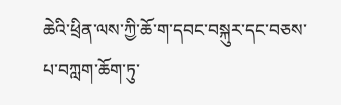ཆེའི་ཕྲིན་ལས་ཀྱི་ཆོ་ག་དབང་བསྐུར་དང་བཅས་པ་བཀླག་ཆོག་ཏུ་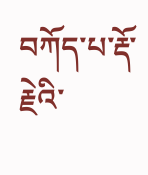བཀོད་པ་རྡོ་རྗེའི་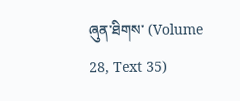ཞུན་ཐིགས་ (Volume 28, Text 35)